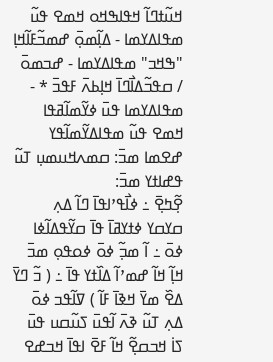ߞߎ߬ߙߣߊ߬ ߞߟߊߒߞߋ ߞߘߐ ߟߎ߬ ߘߟߊߡߌߘߊ - ߡߊ߲߬ߘߋ߲߫ ߝߘߏ߬ߓߊ߬ߞߊ߲ "ߒߞߏ" ߘߟߊߡߌߘߊ - ߝߏߘߋ߫ / ߛߟߏ߬ߡߊ߯ߣߊ߫ ߞߊ߲ߕߍ߫ ߓߟߏ߫ * - ߘߟߊߡߌߘߊ ߟߎ߫ ߦߌ߬ߘߊ߬ߥߟߊ
ߞߘߐ ߟߎ߬ ߘߟߊߡߌ߬ߘߊ߬ߟߌ ߝߐߘߊ ߘߏ߫: ߛߘߍߞߎߘߎ߲ ߠߎ߬   ߟߝߊߙߌ ߘߏ߫:
ߐ߲߬ߤߐ߲߫ ߸ ߦߊ߯ߟߴߊߟߊ߫ ߣߊ߬ ߡߍ߲ ߛߌߛߌ ߦߙߌߥߊ߫ ߟߊ߫ ߛߌ߬ߟߡߊ߬ߦߊ ߦߋ߫ ߸ ߊ߬ ߘߏ߲߬ ߦߋ߫ ߦߋߟߋ߲ ߘߏ߫ ߞߊ߲߬ ߞߊ߬ ߝߘߴߊ߬ ߡߊ߰ߙߌ ߟߊ߫ ߸ ( ߏ߬ ߣߌ߫ ߡߐ߰ ߘߌ߫ ߞߢߊ߫ ߓߊ߬ ) ߜߊ߬ߟߏ ߦߋ߫ ߡߍ߲ ߠߎ߬ ߢߍ߫ ߊ߬ߟߎ߫ ߖߎ߬ߛߎ ߟߎ߫ ߖߊ߭ ߞߏߛߐ߲߬ ߞߊ߬ ߓߐ߫ ߊߟߊ߫ ߞߏߝߐ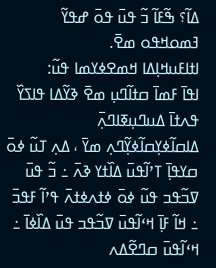ߡߊ߬؟ ߒ߬ߓߊ߬ ߏ߬ ߟߎ߫ ߟߋ߫ ߝߟߌ߬ ߔߘߋߞߟߋ ߘߐ߫.
ߊߙߊߓߎߞߊ߲ߡߊ ߞߘߐߦߌߘߊ ߟߎ߬:
ߊߟߊ߫ ߓߘߊ߫ ߛߙߊ߬ߣߎ߲ ߘߐ߫ ߢߌ߬ߡߊ ߟߊߖߌ߰ ߟߍߙߊ߫ ߡߎߣߎ߲ߧߊߣߍ߲߫ ߡߊߛߊ߬ߦߌ߲ߛߊ߬ߦߌ߲߬ߣߍ߲ ߘߌ߫ ، ߡߍ߲ ߠߎ߬ ߦߋ߫ ߛߌߟߊ߲߫ ߠߴߊ߬ߟߎ߫ ߡߊ߰ߙߌ ߢߍ߫ ߸ ߏ߬ ߟߎ߫ ߜߏ߬ߟߏ ߟߎ߬ ߦߋ߫ ߦߙߍߦߙߍ߫ ߟߴߊ߬ ߓߟߏ߫ ߸ ߞߊ߬ ߓߊ߲߫ ߞߵߊ߬ߟߎ߫ ߜߏ߬ߟߏ ߟߎ߫ ߡߊ߰ߦߊ߫ ߸ ߞߵߊ߬ߟߎ߫ ߛߣߐ߬ߡߍ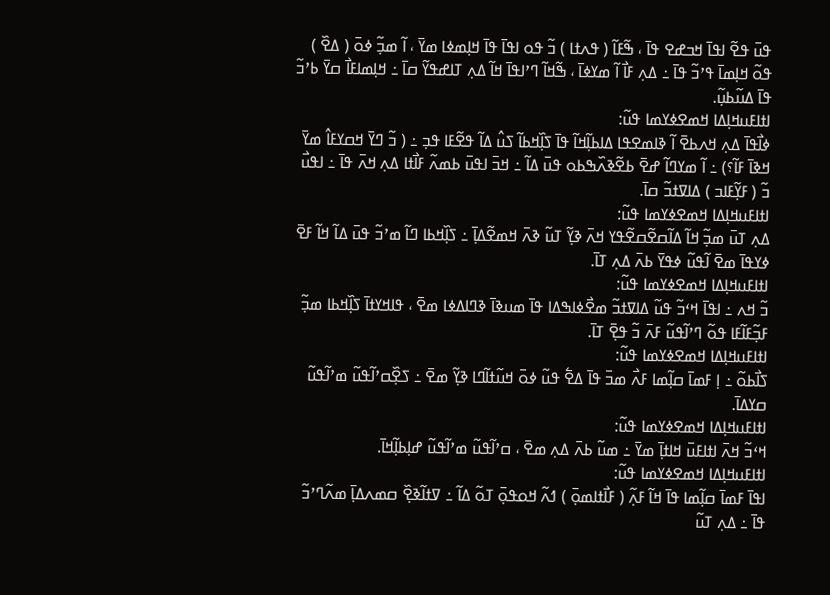ߟߎ߫ ߟߐ߬ ߊߟߊ߫ ߞߏߝߐ ߟߊ߫ ، ߒ߬ߓߊ߬ ( ߟߍߙߊ ) ߏ߬ ߟߋ ߊߟߊ߫ ߟߊ߫ ߞߊ߲ߘߦߊ ߘߌ߫ ، ߊ߬ ߘߏ߲߬ ߦߋ߫ ( ߡߐ߰ ) ߟߋ߬ ߞߊ߲ߘߊ߫ ߟߴߏ߬ ߟߊ߫ ߸ ߡߍ߲ ߓߊ߯ ߊ߬ ߘߌߦߊ߫ ، ߒ߬ߞߊ߬ ߣߴߊߟߊ߫ ߞߊ߬ ߡߍ߲ ߠߊߝߟߌ߬ ߛߊ߫ ߸ ߞߊ߲ߘߊߓߊ߯ ߛߌ߫ ߕߴߏ߬ ߟߊ߫ ߡߎ߬ߕߎ߲߬.
ߊߙߊߓߎߞߊ߲ߡߊ ߞߘߐߦߌߘߊ ߟߎ߬:
ߦߊ߯ߟߊ߫ ߡߍ߲ ߞߍߕߐ߫ ߊ߬ ߢߊߘߐߟߊ ߡߊߕߊ߲߬ߞߊ߬ ߟߊ߫ ߖߊ߲߰ߞߕߊ߬ ߖߎ߮ ߡߊ߬ ߟߐ߬ߓߊ ߟߏ߲ ߸ ( ߏ߬ ߣߌ߫ ߞߛߌߓߊ߮ ߘߌ߫ ߞߢߊ߫ ߓߊ߬؟) ߸ ߊ߬ ߘߌߣߊ߬ ߝߐ߫ ߕߐ߬ߢߍ߰ߒߕߋ ߟߎ߫ ߡߊ߬ ߸ ߞߏ߫ ߊߟߎ߫ ߕߘߍ߬ ߓߊ߯ߙߊ ߡߍ߲ ߞߍ߫ ߟߊ߫ ߸ ߊߟߎ߯ ߏ߬ ( ߓߌ߲߬ߓߊߏ ) ߡߊߜߙߏ߬ ߛߊ߫.
ߊߙߊߓߎߞߊ߲ߡߊ ߞߘߐߦߌߘߊ ߟߎ߬:
ߡߍ߲ ߠߎ߫ ߘߏ߲߬ ߞߊ߬ ߡߊ߬ߛߐ߬ߛߐ߬ߟߌ ߞߍ߫ ߢߌ߲߬ ߠߎ߬ ߢߍ߫ ߞߘߐ߬ߡߊ߲߫ ߸ ߖߊ߲߰ߞߕߊ ߣߊ߬ ߘߴߏ߬ ߟߎ߫ ߡߊ߬ ߞߊ߬ ߓߐ߫ ߦߌߟߊ߫ ߘߐ߫ ߊ߬ߟߎ߬ ߦߟߌ߫ ߕߍ߫ ߡߍ߲ ߠߊ߫.
ߊߙߊߓߎߞߊ߲ߡߊ ߞߘߐߦߌߘߊ ߟߎ߬:
ߏ߬ ߞߍ ߸ ߊߟߊ߫ ߞߵߏ߬ ߟߎ߬ ߡߊߜߙߏ߬ ߘߐ߯ߦߊߒߡߊ ߟߊ߫ ߘߎߢߊ߫ ߢߣߊߡߦߊ ߘߐ߫ ، ߟߊߞߌߙߊ߫ ߖߊ߲߰ߞߕߊ ߘߏ߲߬ ߓߏ߲߬ߓߊ߬ߓߊ ߟߋ߬ ߣߴߊ߬ߟߎ߬ ߓߍ߫ ߏ߬ ߟߐ߲߫ ߠߊ߫.
ߊߙߊߓߎߞߊ߲ߡߊ ߞߘߐߦߌߘߊ ߟߎ߬:
ߖߊ߯ߕߋ߬ ߸ ߊ߲ ߓߘߊ߫ ߛߊ߲߬ߘߊ ߓߍ߯ ߘߏ߫ ߟߊ߫ ߡߐ߱ ߟߎ߬ ߦߋ߫ ߞߎ߬ߙߊ߬ߣߊ ߢߌ߲߬ ߘߐ߫ ߸ ߖߐ߲߰ߛߴߊ߬ߟߎ߬ ߘߴߊ߬ߟߎ߬ ߛߌߡߊ߫.
ߊߙߊߓߎߞߊ߲ߡߊ ߞߘߐߦߌߘߊ ߟߎ߬:
ߞߵߏ߬ ߞߍ߫ ߊߙߊߓߎ߫ ߞߊߙߊ߲߫ ߘߌ߫ ߸ ߘߎ߬ ߕߍ߫ ߡߍ߲ ߘߐ߫ ، ߛߴߊ߬ߟߎ߬ ߘߴߊ߬ߟߎ߬ ߝߊ߲ߕߊ߲߬ߞߊ߫.
ߊߙߊߓߎߞߊ߲ߡߊ ߞߘߐߦߌߘߊ ߟߎ߬:
ߊߟߊ߫ ߓߘߊ߫ ߛߊ߲߬ߘߊ ߟߊ߫ ߞߊ߬ ߓߍ߲߬ ( ߓߊ߯ߙߊߘߋ߲߫ ) ߗߍ߬ ߞߋߟߋ߲߫ ߠߋ߬ ߡߊ߬ ߸ ߜߙߊ߬ߢߐ߲߰ ߛߘߍߡߊ߲߫ ߘߍ߬ߣߴߏ߬ ߟߊ߫ ߸ ߡߍ߲ ߠߎ߬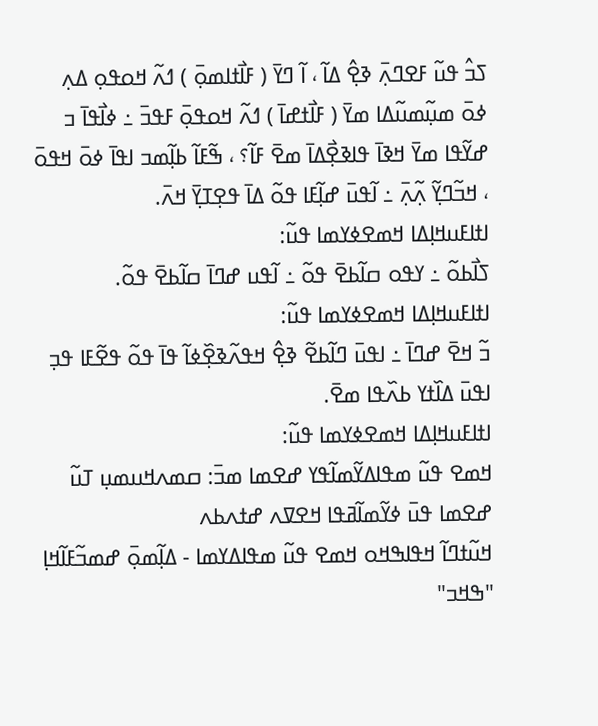ߖߏ߮ ߟߎ߬ ߓߐߣߍ߲߫ ߢߐ߲߮ ߡߊ߬ ، ߊ߬ ߣߌ߫ ( ߓߊ߯ߙߊߘߋ߲߫ ) ߗߍ߬ ߞߋߟߋ߲ ߡߍ߲ ߦߋ߫ ߘߎ߲߬ߘߎ߬ߡߊ ߘߌ߫ ( ߓߊ߯ߙߝߊ߫ ) ߗߍ߬ ߞߋߟߋ߲߫ ߓߟߏ߫ ߸ ߦߊ߯ߟߊ߫ ߏ ߝߌ߬ߟߊ ߘߌ߫ ߞߢߊ߫ ߟߊߢߐ߲߯ߡߊ߫ ߘߐ߫ ߓߊ߬؟ ، ߒ߬ߓߊ߬ ߕߊ߲߬ߘߏ ߊߟߊ߫ ߦߋ߫ ߞߟߋ߫ ، ߞߏ߬ߣߌ߲߬ ߍ߲߬ߍ߲߫ ߸ ߊ߬ߟߎ߫ ߝߊ߲߬ߓߊ ߟߋ߬ ߡߊ߫ ߟߐ߲ߠߌ߲߫ ߞߍ߫.
ߊߙߊߓߎߞߊ߲ߡߊ ߞߘߐߦߌߘߊ ߟߎ߬:
ߖߊ߯ߕߋ߬ ߸ ߌߟߋ ߛߊ߬ߕߐ߫ ߟߋ߬ ߸ ߊ߬ߟߎ ߝߣߊ߫ ߛߊ߬ߕߐ߫ ߟߋ߬.
ߊߙߊߓߎߞߊ߲ߡߊ ߞߘߐߦߌߘߊ ߟߎ߬:
ߏ߬ ߞߐ߫ ߝߣߊ߫ ߸ ߊߟߎ߫ ߣߊ߬ߕߐ߬ ߢߐ߲߮ ߞߟߍ߬ߢߐ߲߰ߦߊ߬ ߟߊ߫ ߟߋ߬ ߟߐ߬ߓߊ ߟߏ߲ ߊߟߎ߫ ߡߊ߰ߙߌ ߕߍ߰ߟߊ ߘߐ߫.
ߊߙߊߓߎߞߊ߲ߡߊ ߞߘߐߦߌߘߊ ߟߎ߬:
ߞߘߐ ߟߎ߬ ߘߟߊߡߌ߬ߘߊ߬ߟߌ ߝߐߘߊ ߘߏ߫: ߛߘߍߞߎߘߎ߲ ߠߎ߬
ߝߐߘߊ ߟߎ߫ ߦߌ߬ߘߊ߬ߥߟߊ ߞߐߜߍ ߝߙߍߕߍ
ߞߎ߬ߙߣߊ߬ ߞߟߊߒߞߋ ߞߘߐ ߟߎ߬ ߘߟߊߡߌߘߊ - ߡߊ߲߬ߘߋ߲߫ ߝߘߏ߬ߓߊ߬ߞߊ߲ "ߒߞߏ"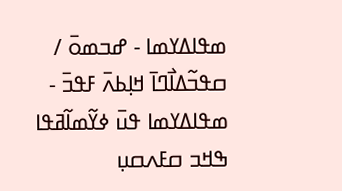ߘߟߊߡߌߘߊ - ߝߏߘߋ߫ / ߛߟߏ߬ߡߊ߯ߣߊ߫ ߞߊ߲ߕߍ߫ ߓߟߏ߫ - ߘߟߊߡߌߘߊ ߟߎ߫ ߦߌ߬ߘߊ߬ߥߟߊ
ߒߞߏ ߛߓߍߛߎ߲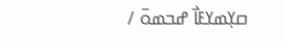ߛߌ߲ߘߌߓߊ߯ ߝߏߘߋ߫ /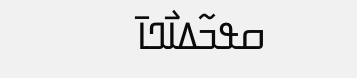ߛߟߏ߬ߡߊ߯ߣߊ߫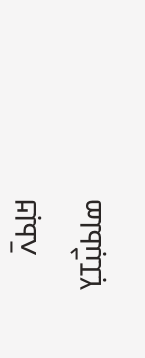ߞߊ߲ߕߍ߫
ߘߊߕߎ߲߯ߠߌ߲